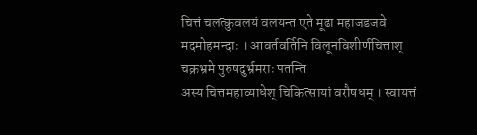चित्तं चलत्कुवलयं वलयन्त एते मूढा महाजडजवे मदमोहमन्दाः । आवर्तवर्तिनि विलूनविशीर्णचित्ताश् चक्रभ्रमे पुरुषदुर्भ्रमराः पतन्ति
अस्य चित्तमहाव्याधेश् चिकित्सायां वरौषधम् । स्वायत्तं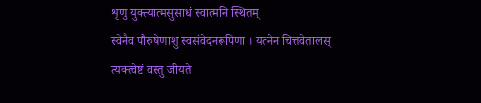शृणु युक्त्यात्मसुसाधं स्वात्मनि स्थितम्
स्वेनैव पौरुषेणाशु स्वसंवेदनरूपिणा । यत्नेन चित्तवेतालस् त्यक्त्वेष्टं वस्तु जीयते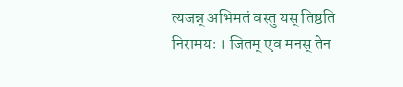त्यजन्न् अभिमतं वस्तु यस् तिष्ठति निरामयः । जितम् एव मनस् तेन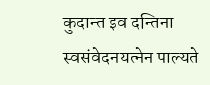कुदान्त इव दन्तिना
स्वसंवेदनयत्नेन पाल्यते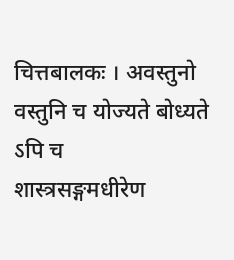चित्तबालकः । अवस्तुनो वस्तुनि च योज्यते बोध्यते ऽपि च
शास्त्रसङ्गमधीरेण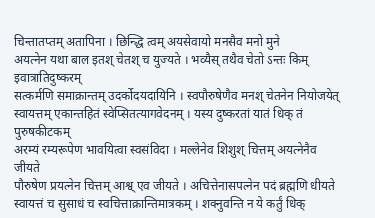चिन्तातप्तम् अतापिना । छिन्द्धि त्वम् अयसेवायो मनसैव मनो मुने
अयत्नेन यथा बाल इतश् चेतश् च युज्यते । भव्यैस् तथैव चेतो ऽन्तः किम् इवात्रातिदुष्करम्
सत्कर्मणि समाक्रान्तम् उदर्कोदयदायिनि । स्वपौरुषेणैव मनश् चेतनेन नियोजयेत्
स्वायत्तम् एकान्तहितं स्वेप्सितत्यागवेदनम् । यस्य दुष्करतां यातं धिक् तं पुरुषकीटकम्
अरम्यं रम्यरूपेण भावयित्वा स्वसंविदा । मल्लेनेव शिशुश् चित्तम् अयत्नेनैव जीयते
पौरुषेण प्रयत्नेन चित्तम् आश्व् एव जीयते । अचित्तेनासपत्नेन पदं ब्रह्मणि धीयते
स्वायत्तं च सुसाधं च स्वचित्ताक्रान्तिमात्रकम् । शक्नुवन्ति न ये कर्तुं धिक्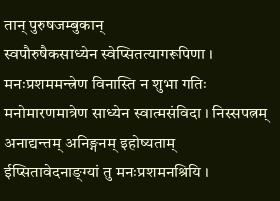तान् पुरुषजम्बुकान्
स्वपौरुषैकसाध्येन स्वेप्सितत्यागरूपिणा । मनःप्रशममन्त्रेण विनास्ति न शुभा गतिः
मनोमारणमात्रेण साध्येन स्वात्मसंविदा । निस्सपत्नम् अनाद्यन्तम् अनिङ्गनम् इहोष्यताम्
ईप्सितावेदनाङ्ग्यां तु मनःप्रशमनश्रियि ।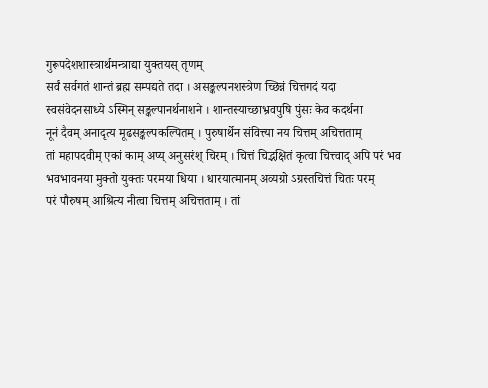गुरूपदेशशास्त्रार्थमन्त्राद्या युक्तयस् तृणम्
सर्वं सर्वगतं शान्तं ब्रह्म सम्पद्यते तदा । असङ्कल्पनशस्त्रेण च्छिन्नं चित्तगदं यदा
स्वसंवेदनसाध्ये ऽस्मिन् सङ्कल्पानर्थनाशने । शान्तस्याच्छाभ्रवपुषि पुंसः केव कदर्थना
नूनं दैवम् अनादृत्य मूढसङ्कल्पकल्पितम् । पुरुषार्थेन संवित्त्या नय चित्तम् अचित्तताम्
तां महापदवीम् एकां काम् अप्य् अनुसरंश् चिरम् । चित्तं चिद्भक्षितं कृत्वा चित्त्वाद् अपि परं भव
भवभावनया मुक्तो युक्तः परमया धिया । धारयात्मानम् अव्यग्रो ऽग्रस्तचित्तं चितः परम्
परं पौरुषम् आश्रित्य नीत्वा चित्तम् अचित्तताम् । तां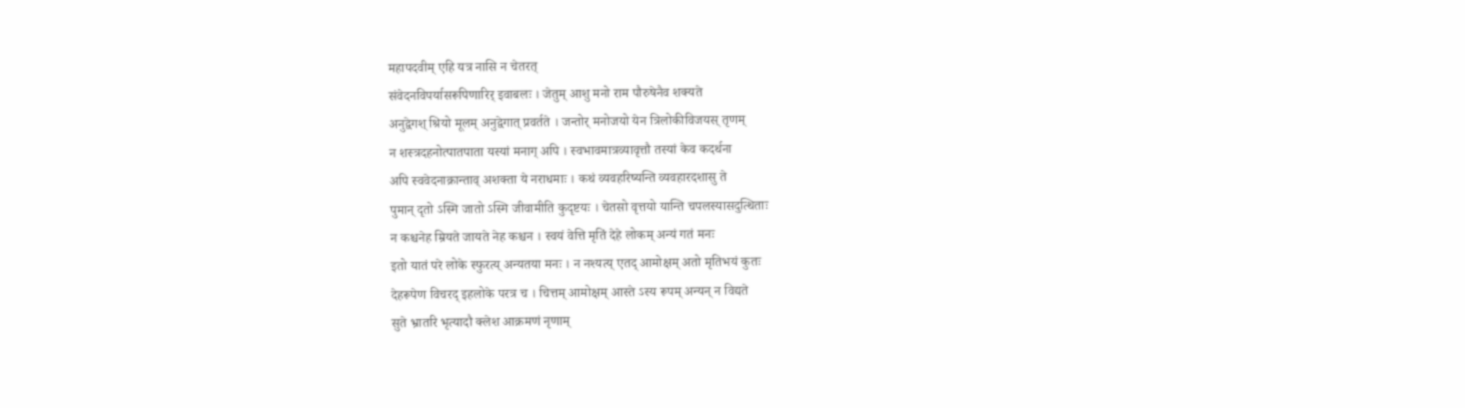महापदवीम् एहि यत्र नासि न चेतरत्
संवेदनविपर्यासरूपिणारिर् इवाबलः । जेतुम् आशु मनो राम पौरुषेनैव शक्यते
अनुद्वेगश् श्रियो मूलम् अनुद्वेगात् प्रवर्तते । जन्तोर् मनोजयो येन त्रिलोकीविजयस् तृणम्
न शस्त्रदहनोत्पातपाता यस्यां मनाग् अपि । स्वभावमात्रव्यावृत्तौ तस्यां केव कदर्थना
अपि स्ववेदनाक्रान्ताव् अशक्ता ये नराधमाः । कथं व्यवहरिष्यन्ति व्यवहारदशासु ते
पुमान् दृतो ऽस्मि जातो ऽस्मि जीवामीति कुदृष्टयः । चेतसो वृत्तयो यान्ति चपलस्यासदुत्थिताः
न कश्चनेह म्रियते जायते नेह कश्चन । स्वयं वेत्ति मृतिं देहे लोकम् अन्यं गतं मनः
इतो यातं परे लोके स्फुरत्य् अन्यतया मनः । न नश्यत्य् एतद् आमोक्षम् अतो मृतिभयं कुतः
देहरूपेण विचरद् इहलोके परत्र च । चित्तम् आमोक्षम् आस्ते ऽस्य रूपम् अन्यन् न विद्यते
सुते भ्रातरि भृत्यादौ क्लेश आक्रमणं नृणाम्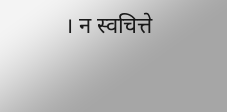। न स्वचित्ते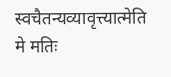स्वचैतन्यव्यावृत्त्यात्मेति मे मतिः